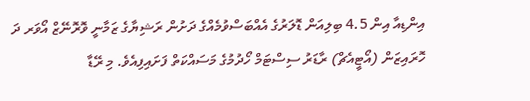އިންޑިއާ އިން 4.5 ބިލިއަން ޑޮލަރުގެ އެއްބަސްވުމެއްގެ ދަށުން ރަޝިޔާގެ ޒަމާނީ ވޮރޮނޭޒް އޯވަރ ދަ ހޮރައިޒަން (އޯޓީއެޗް) ރާޑަރު ސިސްޓަމް ހޯދުމުގެ މަސައްކަތް ފަށައިފިއެވެ. މި ރޭޑާ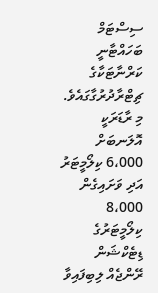ސިސްޓަމް ބަހައްޓާނީ ކަރްނާޓަކާގެ ޗިޓްރާދުރުގާގައެވެ.
މި ރާޑަރަކީ އޮލަނބަށް 6،000 ކިލޯމީޓަރު އަދި ވަށައިގެން 8،000 ކިލޯމީޓަރުގެ ޑިޓެކްޝަން ރޭންޖެއް ލިބިފައިވާ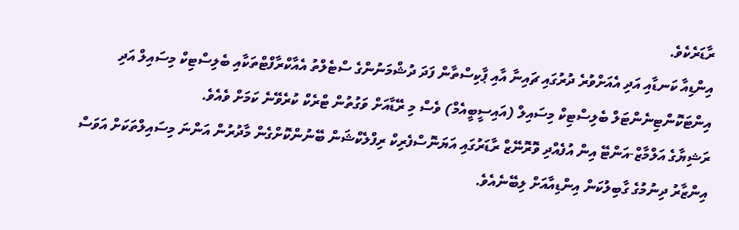ރާޑަރެކެވެ.
އިންޑިއާ ކަނޑާއި އަދި އެއަށްވުރެ ދުރުގައި ޗައިނާ އާއި ޕާކިސްތާން ފަދަ ދުޝްމަނުންގެ ސްޓެލްތު އެއާކްރާފްޓްތަކާއި ބެލިސްޓިކް މިސައިލް އަދި އިންޓަކޮންޓިނެންޓަލް ބެލިސްޓިކް މިސައިލް (އައިސީބީއެމް) ވެސް މި ރޭޑާއަށް ވަގުތުން ޓްރެކް ކުރެވޭނެ ކަމަށް ވެއެވެ.
ރަޝިޔާގެ އަލްމާޒް-އަންޓޭ އިން އުފެއްދި ވޮރޮނޭޒް ރާޑަރުގައި އަޔަނޮސްފެރިކް ރިފްލެކްޝަން ބޭނުންކޮށްގެން މާދުރުން އަންނަ މިސައިލްތަކަށް އަވަސް އިންޒާރު ދިނުމުގެ ގާބިލުކަން އިންޑިއާއަށް ލިބޭނެއެވެ.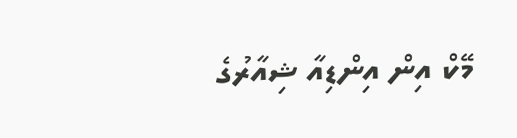މޭކް އިން އިންޑިއާ ޝިއާރުގެ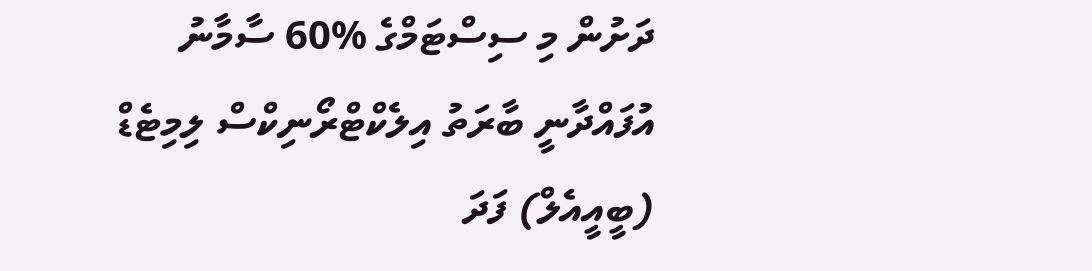ދަށުން މި ސިސްޓަމްގެ %60 ސާމާނު އުފައްދާނީ ބާރަތު އިލެކްޓްރޯނިކްސް ލިމިޓެޑް (ބީއީއެލް) ފަދަ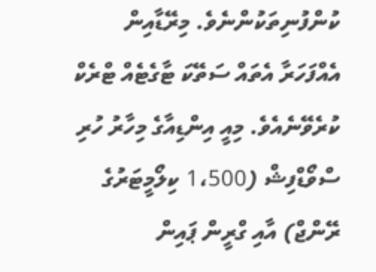ކުންފުނިތަކުންނެވެ. މިރޭޑާއިން އެއްފަހަރާ އެތައް ސަތޭކަ ޓާގެޓެއް ޓްރެކް ކުރެވޭނެއެވެ. މިއީ އިންޑިއާގެ މިހާރު ހުރި ސްވޯޑްފިޝް (1،500 ކިލޯމީޓަރުގެ ރޭންޖް) އާއި ގްރީން ޕައިން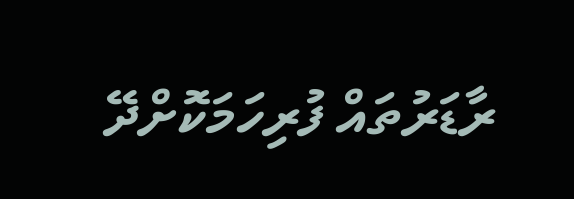ރާޑަރުތައް ފުރިހަމަކޮށްދޭ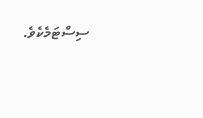ސިސްޓަމެކެވެ.